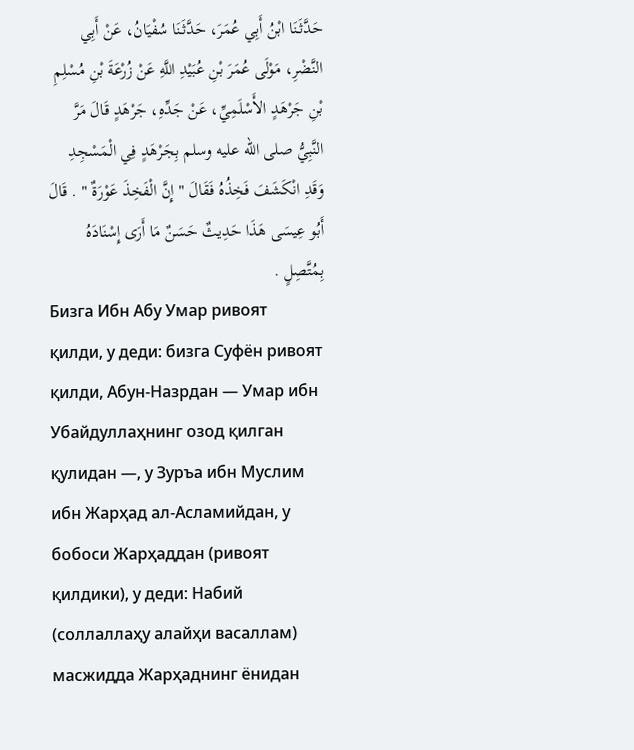حَدَّثَنَا ابْنُ أَبِي عُمَرَ، حَدَّثَنَا سُفْيَانُ، عَنْ أَبِي النَّضْرِ، مَوْلَى عُمَرَ بْنِ عُبَيْدِ اللَّهِ عَنْ زُرْعَةَ بْنِ مُسْلِمِ بْنِ جَرْهَدٍ الأَسْلَمِيِّ، عَنْ جَدِّهِ، جَرْهَدٍ قَالَ مَرَّ النَّبِيُّ صلى الله عليه وسلم بِجَرْهَدٍ فِي الْمَسْجِدِ وَقَدِ انْكَشَفَ فَخِذُهُ فَقَالَ " إِنَّ الْفَخِذَ عَوْرَةٌ " . قَالَ أَبُو عِيسَى هَذَا حَدِيثٌ حَسَنٌ مَا أَرَى إِسْنَادَهُ بِمُتَّصِلٍ .
Бизга Ибн Абу Умар ривоят қилди, у деди: бизга Суфён ривоят қилди, Абун-Назрдан — Умар ибн Убайдуллаҳнинг озод қилган қулидан —, у Зуръа ибн Муслим ибн Жарҳад ал-Асламийдан, у бобоси Жарҳаддан (ривоят қилдики), у деди: Набий (соллаллаҳу алайҳи васаллам) масжидда Жарҳаднинг ёнидан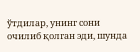ўтдилар, унинг сони очилиб қолган эди, шунда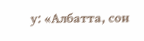у: «Албатта, сон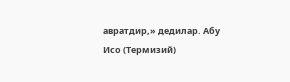авратдир,» дедилар. Абу Исо (Термизий)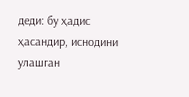деди: бу ҳадис ҳасандир, иснодини улашган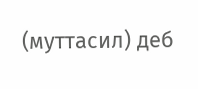(муттасил) деб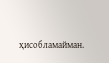ҳисобламайман.